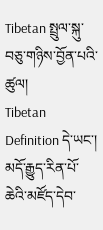Tibetan སྤྲུལ་སྐུ་བཅུ་གཉིས་བྱོན་པའི་ཚུལ།
Tibetan Definition དེ་ཡང་། མདོ་རྒྱུད་རིན་པོ་ཆེའི་མཛོད་དེབ་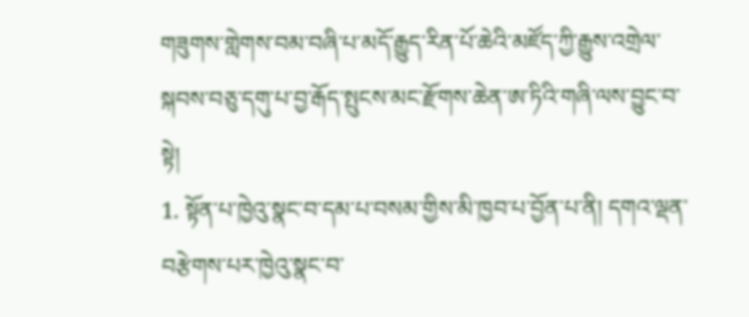གཟུགས་གླེགས་བམ་བཞི་པ་མདོ་རྒྱུད་རིན་པོ་ཆེའི་མཛོད་ཀྱི་རྒྱུས་འགྲེལ་སྐབས་བཅུ་དགུ་པ་བྱ་རྒོད་སྤུངས་མང་རྫོགས་ཆེན་ཨ་ཏིའི་གཞི་ལས་བྱུང་བ་སྟེ།
1. སྟོན་པ་ཁྱེའུ་སྣང་བ་དམ་པ་བསམ་གྱིས་མི་ཁྱབ་པ་བྱོན་པ་ནི། དགའ་ལྡན་བརྩེགས་པར་ཁྱེའུ་སྣང་བ་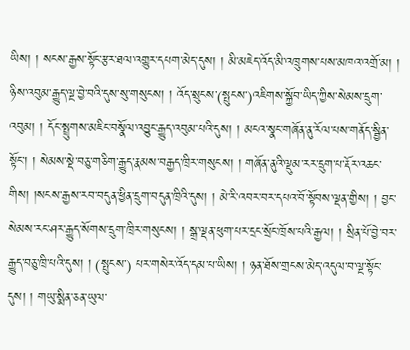ཡིས། ། སངས་རྒྱས་སྟོང་རྩར་ཐལ་འགྱུར་དཔག་མེད་དུས། ། མི་མཇེད་འོད་མི་འཁྲུགས་པས་མཁའ་འགྲོ་མ། ། ཉིས་འབུམ་རྒྱུད་ལྔ་བྱེ་བའི་དུས་སུ་གསུངས། ། འོད་སྲུངས་(སྤུངས་)འཇིགས་སྐྱོབ་ཡིད་ཀྱིས་སེམས་དྲུག་འབུམ། ། དོང་སྤྲུགས་མཇིང་བསྣོལ་འབྱུང་རྒྱུད་འབུམ་པའི་དུས། ། མངའ་སྣང་གཞོན་ནུ་རོལ་པས་གནོད་སྦྱིན་སྟོང་། ། སེམས་སྡེ་བཅུ་གཅིག་རྒྱུད་རྣམས་བརྒྱད་ཁྲིར་གསུངས། ། གཞོན་ནུའི་ལྡུམ་རར་དྲུག་པ་རྡོར་འཆང་གིས། །སངས་རྒྱས་རབ་བདུན་ཕྱིན་དྲུག་བདུན་ཁྲིའི་དུས། ། མེ་རི་འབར་བར་དཔའ་བོ་སྟོབས་ལྡན་གྱིས། ། བྱང་སེམས་རང་ཤར་རྒྱུད་སོགས་དྲུག་ཁྲིར་གསུངས། ། སྒྲ་ལྡན་ཕུག་པར་དྲང་སྲོང་ཁྲོས་པའི་རྒྱལ། ། སྲིན་པོ་བྱེ་བར་རྒྱུད་བཅུ་ཁྲི་པའི་དུས། ། (སྤུངས་) པར་གསེར་འོད་དམ་པ་ཡིས། ། ཉན་ཐོས་གྲངས་མེད་འདུལ་བ་ལྔ་སྟོང་དུས། ། གཡུ་སྨིན་ཅན་ཡུལ་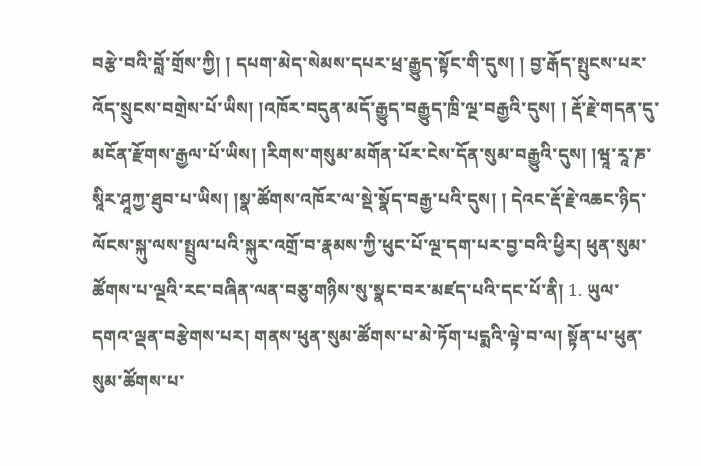བརྩེ་བའི་བློ་གྲོས་ཀྱི། ། དཔག་མེད་སེམས་དཔར་ཕྲ་རྒྱུད་སྟོང་གི་དུས། ། བྱ་རྒོད་སྤུངས་པར་འོད་སྲུངས་བགྲེས་པོ་ཡིས། །འཁོར་བདུན་མདོ་རྒྱུད་བརྒྱུད་ཁྲི་ལྔ་བརྒྱའི་དུས། ། རྡོ་རྗེ་གདན་དུ་མངོན་རྫོགས་རྒྱལ་པོ་ཡིས། །རིགས་གསུམ་མགོན་པོར་ངེས་དོན་སུམ་བརྒྱུའི་དུས། །ཝཱ་རཱ་ཎ་སཱིར་ཤཱཀྱ་ཐུབ་པ་ཡིས། །སྣ་ཚོགས་འཁོར་ལ་སྡེ་སྣོད་བརྒྱ་པའི་དུས། ། དེའང་རྡོ་རྗེ་འཆང་ཉིད་ལོངས་སྐུ་ལས་སྤྲུལ་པའི་སྐུར་འགྲོ་བ་རྣམས་ཀྱི་ཕུང་པོ་ལྔ་དག་པར་བྱ་བའི་ཕྱིར། ཕུན་སུམ་ཚོགས་པ་ལྔའི་རང་བཞིན་ལན་བཅུ་གཉིས་སུ་སྣང་བར་མཛད་པའི་དང་པོ་ནི། 1. ཡུལ་དགའ་ལྡན་བརྩེགས་པར། གནས་ཕུན་སུམ་ཚོགས་པ་མེ་ཏོག་པདྨའི་ལྟེ་བ་ལ། སྟོན་པ་ཕུན་སུམ་ཚོགས་པ་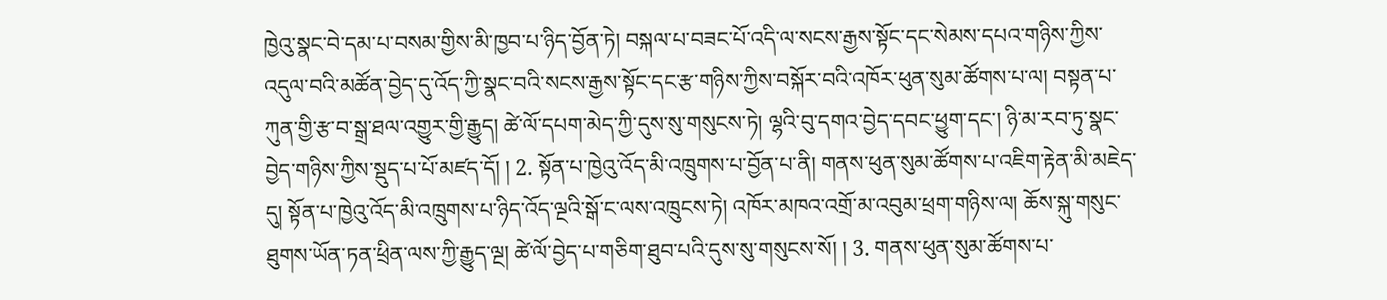ཁྱེའུ་སྣང་བེ་དམ་པ་བསམ་གྱིས་མི་ཁྱབ་པ་ཉིད་བྱོན་ཏེ། བསྐལ་པ་བཟང་པོ་འདི་ལ་སངས་རྒྱས་སྟོང་དང་སེམས་དཔའ་གཉིས་ཀྱིས་འདུལ་བའི་མཚོན་བྱེད་དུ་འོད་ཀྱི་སྣང་བའི་སངས་རྒྱས་སྟོང་དང་རྩ་གཉིས་ཀྱིས་བསྐོར་བའི་འཁོར་ཕུན་སུམ་ཚོགས་པ་ལ། བསྟན་པ་ཀུན་གྱི་རྩ་བ་སྒྲ་ཐལ་འགྱུར་གྱི་རྒྱུད། ཚེ་ལོ་དཔག་མེད་ཀྱི་དུས་སུ་གསུངས་ཏེ། ལྷའི་བུ་དགའ་བྱེད་དབང་ཕྱུག་དང་། ཉི་མ་རབ་ཏུ་སྣང་བྱེད་གཉིས་ཀྱིས་སྡུད་པ་པོ་མཛད་དོ། ། 2. སྟོན་པ་ཁྱེའུ་འོད་མི་འཁྲུགས་པ་བྱོན་པ་ནི། གནས་ཕུན་སུམ་ཚོགས་པ་འཇིག་རྟེན་མི་མཇེད་དུ། སྟོན་པ་ཁྱེའུ་འོད་མི་འཁྲུགས་པ་ཉིད་འོད་ལྔའི་སྒོ་ང་ལས་འཁྲུངས་ཏེ། འཁོར་མཁའ་འགྲོ་མ་འབུམ་ཕྲག་གཉིས་ལ། ཆོས་སྐུ་གསུང་ཐུགས་ཡོན་ཏན་ཕྲིན་ལས་ཀྱི་རྒྱུད་ལྔ། ཚེ་ལོ་བྱེད་པ་གཅིག་ཐུབ་པའི་དུས་སུ་གསུངས་སོ། ། 3. གནས་ཕུན་སུམ་ཚོགས་པ་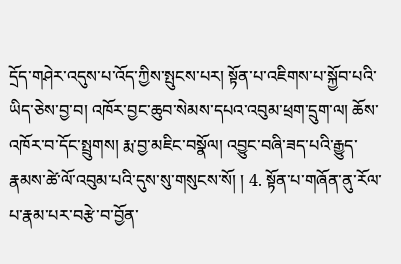དྲོད་གཤེར་འདུས་པ་འོད་ཀྱིས་སྤུངས་པར། སྟོན་པ་འཇིགས་པ་སྐྱོབ་པའི་ཡིད་ཅེས་བྱ་བ། འཁོར་བྱང་ཆུབ་སེམས་དཔའ་འབུམ་ཕྲག་དྲུག་ལ། ཆོས་འཁོར་བ་དོང་སྤྲུགས། རྨ་བྱ་མཇིང་བསྣོལ། འབྱུང་བཞི་ཟད་པའི་རྒྱུད་རྣམས་ཚེ་ལོ་འབུམ་པའི་དུས་སུ་གསུངས་སོ། ། 4. སྟོན་པ་གཞོན་ནུ་རོལ་པ་རྣམ་པར་བརྩེ་བ་བྱོན་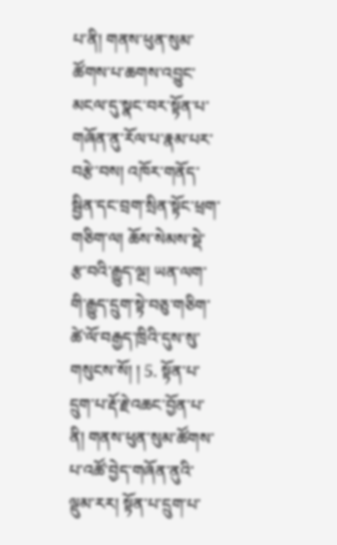པ་ནི། གནས་ཕུན་སུམ་ཚོགས་པ་ཆགས་འབྱུང་མངལ་དུ་སྣང་བར་སྟོན་པ་གཞོན་ནུ་རོལ་པ་རྣམ་པར་བརྩེ་བས། འཁོར་གནོད་སྦྱིན་དང་བྲག་སྲིན་སྟོང་ཕྲག་གཅིག་ལ། ཆོས་སེམས་སྡེ་རྩ་བའི་རྒྱུད་ལྔ། ཡན་ལག་གི་རྒྱུད་དྲུག་སྟེ་བཅུ་གཅིག་ཚེ་ལོ་བརྒྱད་ཁྲིའི་དུས་སུ་གསུངས་སོ། ། 5. སྟོན་པ་དྲུག་པ་རྡོ་རྗེ་འཆང་བྱོན་པ་ནི། གནས་ཕུན་སུམ་ཚོགས་པ་འཚོ་བྱེད་གཞོན་ནུའི་ལྡུམ་རར། སྟོན་པ་དྲུག་པ་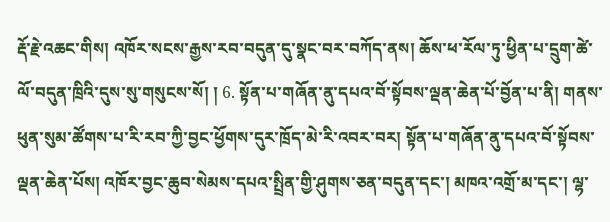རྡོ་རྗེ་འཆང་གིས། འཁོར་སངས་རྒྱས་རབ་བདུན་དུ་སྣང་བར་བཀོད་ནས། ཆོས་ཕ་རོལ་ཏུ་ཕྱིན་པ་དྲུག་ཚེ་ལོ་བདུན་ཁྲིའི་དུས་སུ་གསུངས་སོ། ། 6. སྟོན་པ་གཞོན་ནུ་དཔའ་བོ་སྟོབས་ལྡན་ཆེན་པོ་བྱོན་པ་ནི། གནས་ཕུན་སུམ་ཚོགས་པ་རི་རབ་ཀྱི་བྱང་ཕྱོགས་དུར་ཁྲོད་མེ་རི་འབར་བར། སྟོན་པ་གཞོན་ནུ་དཔའ་བོ་སྟོབས་ལྡན་ཆེན་པོས། འཁོར་བྱང་ཆུབ་སེམས་དཔའ་སྤྲིན་གྱི་ཤུགས་ཅན་བདུན་དང་། མཁའ་འགྲོ་མ་དང་། ལྷ་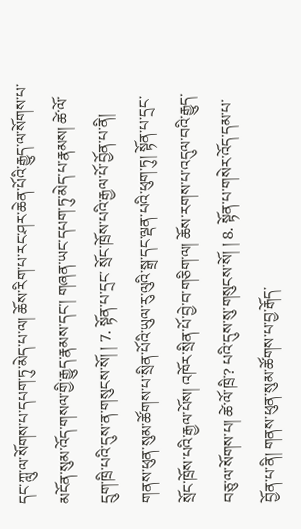དང་ཀླུ་ལ་སོགས་པ་དཔག་ཏུ་མེད་པ་ལ། ཆོས་རིག་པ་རང་ཤར་ཆེན་པོའི་རྒྱུད་ལ་སོགས་པ་མངོན་སུམ་འོད་གསལ་གྱི་རྒྱུད་རྣམས་དང་། གཞན་ཡང་དཔག་ཏུ་མེད་པ་རྣམས། ཚེ་ལོ་དྲུག་ཁྲི་པའི་དུས་ན་གསུངས་སོ། ། 7. སྟོན་པ་དྲང་ སྲོང་ཁྲོས་པའི་རྒྱལ་པོ་བྱོན་པ་ནི། གནས་ཕུན་སུམ་ཚོགས་པ་སྲིན་པོའི་ཡུལ་རུ་ལུའི་སྒྲ་དང་ལྡན་པའི་ཕུག་ཏུ། སྟོན་པ་དྲང་སྲོང་ཁྲོས་པའི་རྒྱལ་པོས། འཁོར་སྲིན་པོ་བྱེ་བ་གཅིག་ལ། ཆོས་རགས་པ་འདུལ་བའི་རྒྱུད་བཅུ་ལ་སོགས་པ། ཚེ་ལོ་ཁྲི་? པའི་དུས་སུ་གསུངས་སོ། ། 8. སྟོན་པ་གསེར་འོད་དམ་པ་བྱོན་པ་ནི། གནས་ཕུན་སུམ་ཚོགས་པ་བྱ་རྒོད་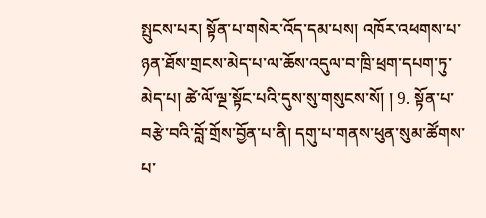སྤུངས་པར། སྟོན་པ་གསེར་འོད་དམ་པས། འཁོར་འཕགས་པ་ཉན་ཐོས་གྲངས་མེད་པ་ལ་ཆོས་འདུལ་བ་ཁྲི་ཕྲག་དཔག་ཏུ་མེད་པ། ཚེ་ལོ་ལྔ་སྟོང་པའི་དུས་སུ་གསུངས་སོ། ། 9. སྟོན་པ་བརྩེ་བའི་བློ་གྲོས་བྱོན་པ་ནི། དགུ་པ་གནས་ཕུན་སུམ་ཚོགས་པ་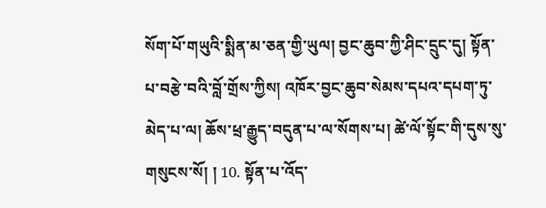སོག་པོ་གཡུའི་སྨིན་མ་ཅན་གྱི་ཡུལ། བྱང་ཆུབ་ཀྱི་ཤིང་དྲུང་དུ། སྟོན་པ་བརྩེ་བའི་བློ་གྲོས་ཀྱིས། འཁོར་བྱང་ཆུབ་སེམས་དཔའ་དཔག་ཏུ་མེད་པ་ལ། ཆོས་ཕྲ་རྒྱུད་བདུན་པ་ལ་སོགས་པ། ཚེ་ལོ་སྟོང་གི་དུས་སུ་གསུངས་སོ། ། 10. སྟོན་པ་འོད་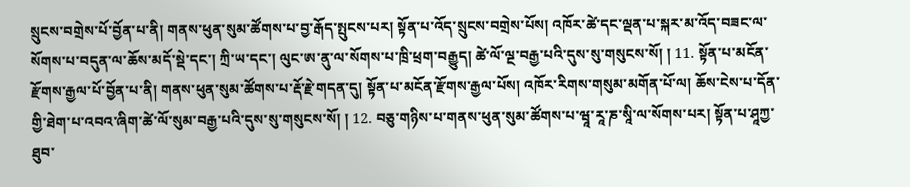སྲུངས་བགྲེས་པོ་བྱོན་པ་ནི། གནས་ཕུན་སུམ་ཚོགས་པ་བྱ་རྒོད་སྤུངས་པར། སྟོན་པ་འོད་སྲུངས་བགྲེས་པོས། འཁོར་ཚེ་དང་ལྡན་པ་སྐར་མ་འོད་བཟང་ལ་སོགས་པ་བདུན་ལ་ཆོས་མདོ་སྡེ་དང་། ཀྲི་ཡ་དང་། ལུང་ཨ་ནུ་ལ་སོགས་པ་ཁྲི་ཕྲག་བརྒྱུད། ཚེ་ལོ་ལྔ་བརྒྱ་པའི་དུས་སུ་གསུངས་སོ། ། 11. སྟོན་པ་མངོན་རྫོགས་རྒྱལ་པོ་བྱོན་པ་ནི། གནས་ཕུན་སུམ་ཚོགས་པ་རྡོ་རྗེ་གདན་དུ། སྟོན་པ་མངོན་རྫོགས་རྒྱལ་པོས། འཁོར་རིགས་གསུམ་མགོན་པོ་ལ། ཆོས་ངེས་པ་དོན་གྱི་ཐེག་པ་འབའ་ཞིག་ཚེ་ལོ་སུམ་བརྒྱ་པའི་དུས་སུ་གསུངས་སོ། ། 12. བཅུ་གཉིས་པ་གནས་ཕུན་སུམ་ཚོགས་པ་ཝཱ་རཱ་ཎ་སཱི་ལ་སོགས་པར། སྟོན་པ་ཤཱཀྱ་ཐུབ་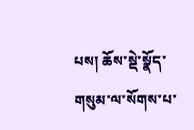པས། ཆོས་སྡེ་སྣོད་གསུམ་ལ་སོགས་པ་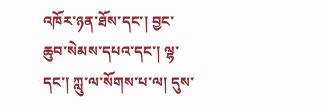འཁོར་ཉན་ཐོས་དང་། བྱང་ ཆུབ་སེམས་དཔའ་དང་། ལྷ་དང་། ཀླུ་ལ་སོགས་པ་ལ། དུས་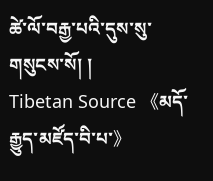ཚེ་ལོ་བརྒྱ་པའི་དུས་སུ་གསུངས་སོ། །
Tibetan Source 《མདོ་རྒྱུད་མཛོད་བི་པ་》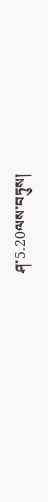ཤ་5.20ལས་བཏུས།